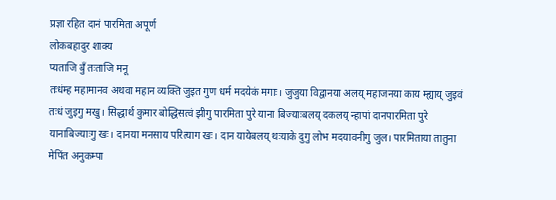प्रज्ञा रहित दानं पारमिता अपूर्ण
लोकबहादुर शाक्य
प्यताजि बुँ तःताजि मनू
तःधंम्ह महामानव अथवा महान व्यक्ति जुइत गुण धर्म मदयेकं मगाः। जुजुया विद्वानया अलय् महाजनया काय म्ह्याय् जुइवं तःधं जुइगु मखु। सिद्धार्थ कुमार बोद्धिसत्वं झीगु पारमिता पुरे याना बिज्याःबलय् दकलय् न्हापां दानपारमिता पुरे यानाबिज्याःगु खः। दानया मनसाय परित्याग खः। दान यायेबलय् थःयाके दुगु लोभ मदयावनीगु जुल। पारमिताया तातुना मेपिंत अनुकम्पा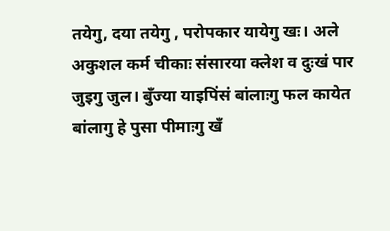तयेगु, दया तयेगु , परोपकार यायेगु खः। अले अकुशल कर्म चीकाः संसारया क्लेश व दुःखं पार जुइगु जुल। बुँज्या याइपिंसं बांलाःगु फल कायेत बांलागु हे पुसा पीमाःगु खँ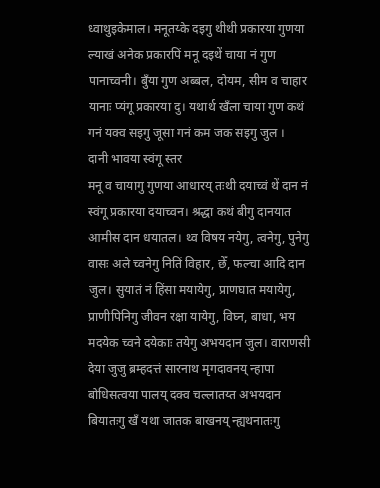ध्वाथुइकेमाल। मनूतय्के दइगु थीथी प्रकारया गुणया ल्याखं अनेक प्रकारपिं मनू दइथें चाया नं गुण पानाच्वनी। बुँया गुण अब्बल, दोयम, सीम व चाहार यानाः प्यंगू प्रकारया दु। यथार्थ खँला चाया गुण कथं गनं यक्व सइगु जूसा गनं कम जक सइगु जुल ।
दानी भावया स्वंगू स्तर
मनू व चायागु गुणया आधारय् तःथी दयाच्वं थें दान नं स्वंगू प्रकारया दयाच्वन। श्रद्धा कथं बीगु दानयात आमीस दान धयातल। थ्व विषय नयेगु, त्वनेगु, पुनेगु वासः अले च्वनेगु नितिं विहार, छेँ, फल्चा आदि दान जुल। सुयातं नं हिंसा मयायेगु, प्राणघात मयायेगु, प्राणीपिनिगु जीवन रक्षा यायेगु, विघ्न, बाधा, भय मदयेक च्वने दयेकाः तयेगु अभयदान जुल। वाराणसी देया जुजु ब्रम्हदत्तं सारनाथ मृगदावनय् न्हापा बोधिसत्वया पालय् दक्व चल्लातय्त अभयदान बियातःगु खँ यथा जातक बाखनय् न्ह्यथनातःगु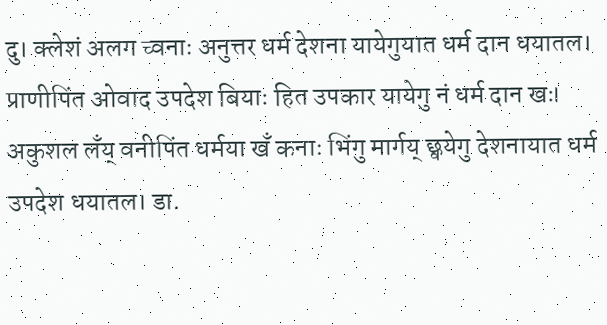दु। क्लेशं अलग च्वनाः अनुत्तर धर्म देशना यायेगुयात धर्म दान धयातल। प्राणीपिंत ओवाद उपदेश बियाः हित उपकार यायेगु नं धर्म दान खः। अकुशल लँय् वनीपिंत धर्मया खँ कनाः भिंगु मार्गय् छ्वयेगु देशनायात धर्म उपदेश धयातल। डा.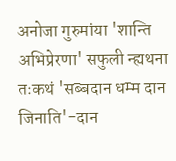अनोजा गुरुमांया 'शान्ति अभिप्रेरणा' सफुली न्ह्यथना तःकथं 'सब्बदान धम्म दान जिनाति'-दान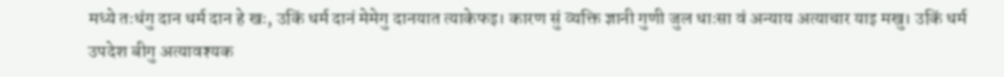मध्ये तःधंगु दान धर्म दान हे खः, उकिं धर्म दानं मेमेगु दानयात त्याकेफइ। कारण सुं व्यक्ति ज्ञानी गुणी जुल धाःसा वं अन्याय अत्याचार याइ मखु। उकिं धर्म उपदेश बीगु अत्यावश्यक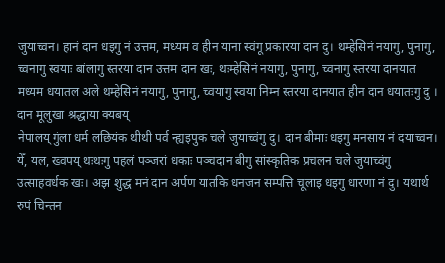जुयाच्वन। हानं दान धइगु नं उत्तम, मध्यम व हीन याना स्वंगू प्रकारया दान दु। थम्हेसिनं नयागु, पुनागु, च्वनागु स्वयाः बांलागु स्तरया दान उत्तम दान खः, थःम्हेसिनं नयागु, पुनागु, च्वनागु स्तरया दानयात मध्यम धयातल अले थम्हेसिनं नयागु, पुनागु, च्वयागु स्वया निम्न स्तरया दानयात हीन दान धयातःगु दु ।
दान मूलुखा श्रद्धाया क्यबय्
नेपालय् गुंला धर्म लछियंक थीथी पर्व न्ह्यइपुक चले जुयाच्वंगु दु। दान बीमाः धइगु मनसाय नं दयाच्वन। येँ, यल, ख्वपय् थःथःगु पहलं पञ्जरां धकाः पञ्चदान बीगु सांस्कृतिक प्रचलन चले जुयाच्वंगु उत्साहवर्धक खः। अझ शुद्ध मनं दान अर्पण यातकि धनजन सम्पत्ति चूलाइ धइगु धारणा नं दु। यथार्थ रुपं चिन्तन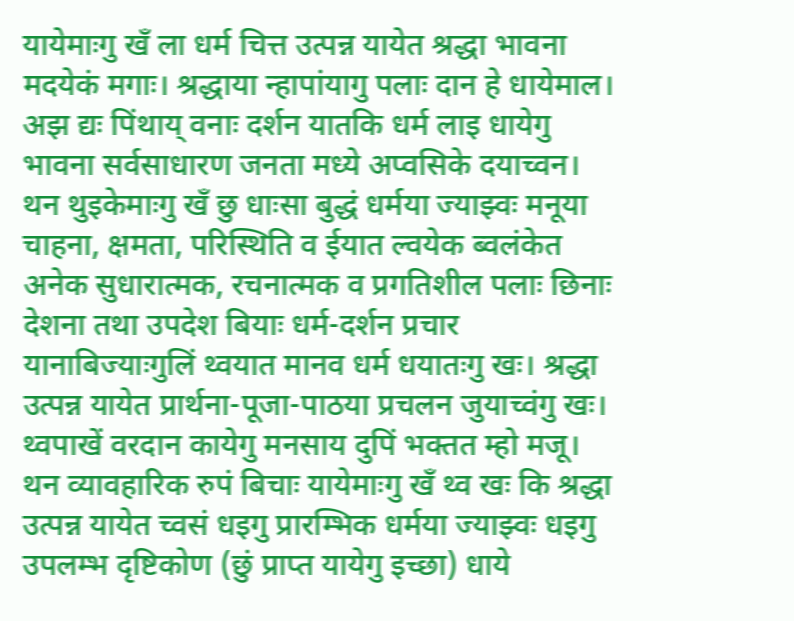यायेमाःगु खँ ला धर्म चित्त उत्पन्न यायेत श्रद्धा भावना मदयेकं मगाः। श्रद्धाया न्हापांयागु पलाः दान हे धायेमाल। अझ द्यः पिंथाय् वनाः दर्शन यातकि धर्म लाइ धायेगु भावना सर्वसाधारण जनता मध्ये अप्वसिके दयाच्वन। थन थुइकेमाःगु खँ छु धाःसा बुद्धं धर्मया ज्याझ्वः मनूया चाहना, क्षमता, परिस्थिति व ईयात ल्वयेक ब्वलंकेत अनेक सुधारात्मक, रचनात्मक व प्रगतिशील पलाः छिनाः देशना तथा उपदेश बियाः धर्म-दर्शन प्रचार यानाबिज्याःगुलिं थ्वयात मानव धर्म धयातःगु खः। श्रद्धा उत्पन्न यायेत प्रार्थना-पूजा-पाठया प्रचलन जुयाच्वंगु खः। थ्वपाखें वरदान कायेगु मनसाय दुपिं भक्तत म्हो मजू। थन व्यावहारिक रुपं बिचाः यायेमाःगु खँ थ्व खः कि श्रद्धा उत्पन्न यायेत च्वसं धइगु प्रारम्भिक धर्मया ज्याझ्वः धइगु उपलम्भ दृष्टिकोण (छुं प्राप्त यायेगु इच्छा) धाये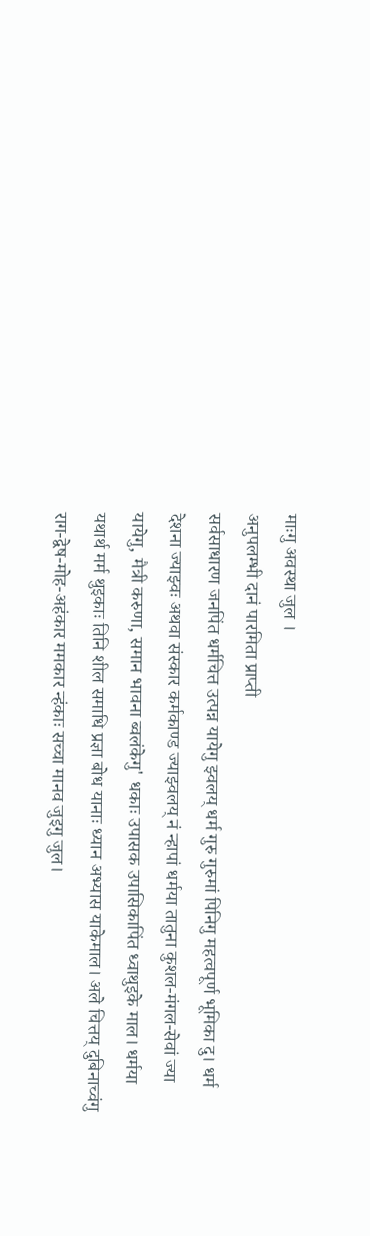माःगु अवस्था जुल ।
अनुपलम्भी दानं पारमिता प्राप्ती
सर्वसाधारण जनपिंत धर्मचित्त उत्पन्न यायेगु झ्वलय् धर्म गुरु गुरुमां पिनिगु महत्वपूर्ण भूमिका दु। धर्म देशना ज्याझ्वः अथवा संस्कार कर्मकाण्ड ज्याझ्वलय् नं न्हापां धर्मया तातुना कुशल-मंगल-सेवां ज्या यायेगु, मैत्री करुणा, समान भावना ब्वलंकेगु' धकाः उपासक उपासिकापिंत ध्वाथुइके माल। धर्मया यथार्थ मर्म थुइकाः तिनि शील समाधि प्रज्ञा बोध यानाः ध्यान अभ्यास याकेमाल। अले चित्तय् दुबिनाच्वंगु राग-द्वेष-मोह-अहंकार ममकार न्हंकाः सच्चा मानव जुइगु जुल।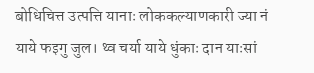बोधिचित्त उत्पत्ति यानाः लोककल्याणकारी ज्या नं याये फइगु जुल। थ्व चर्या याये धुंकाः दान याःसां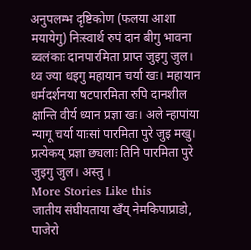अनुपलम्भ दृष्टिकोण (फलया आशा मयायेगु) निःस्वार्थ रुपं दान बीगु भावना ब्वलंकाः दानपारमिता प्राप्त जुइगु जुल। थ्व ज्या धइगु महायान चर्या खः। महायान धर्मदर्शनया षटपारमिता रुपि दानशील क्षान्ति वीर्य ध्यान प्रज्ञा खः। अले न्हापांया न्यागू चर्या याःसां पारमिता पुरे जुइ मखु। प्रत्येकय् प्रज्ञा छ्यलाः तिनि पारमिता पुरे जुइगु जुल। अस्तु ।
More Stories Like this
जातीय संघीयताया खँय् नेमकिपाप्राडो, पाजेरो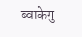ब्वाकेगु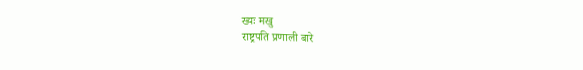ख्यः मखु
राष्ट्रपति प्रणाली बारे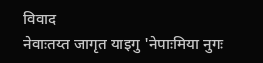विवाद
नेवाःतय्त जागृत याइगु 'नेपाःमिया नुगः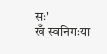सः'
खँ स्वनिगःया